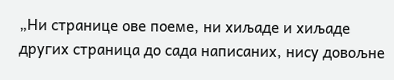„Ни странице ове поеме, ни хиљаде и хиљаде других страница до сада написаних, нису довољне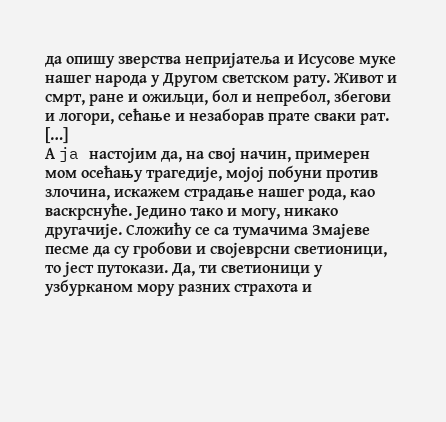да опишу зверства непријатеља и Исусове муке нашег народа у Другом светском рату. Живот и смрт, ране и ожиљци, бол и непребол, збегови и логори, сећање и незаборав прате сваки рат. […]
А ja настојим да, на свој начин, примерен мом осећању трагедије, мојој побуни против злочина, искажем страдање нашег рода, као васкрснуће. Једино тако и могу, никако другачије. Сложићу се са тумачима Змајеве песме да су гробови и својеврсни светионици, то јест путокази. Да, ти светионици у узбурканом мору разних страхота и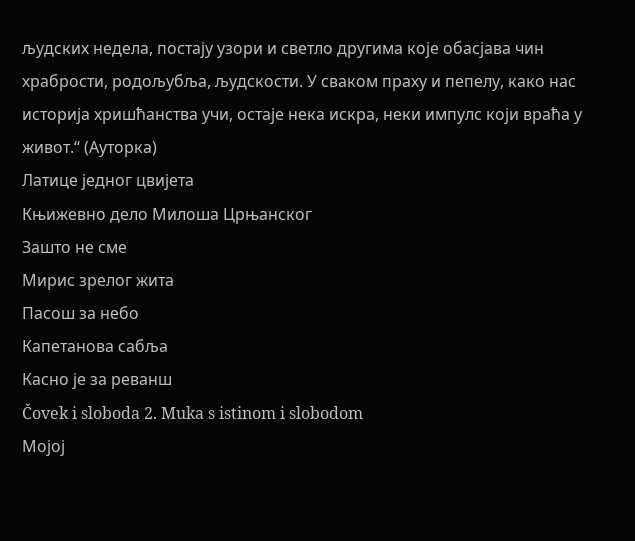људских недела, постају узори и светло другима које обасјава чин храбрости, родољубља, људскости. У сваком праху и пепелу, како нас историја хришћанства учи, остаје нека искра, неки импулс који враћа у живот.“ (Ауторка)
Латице једног цвијета
Књижевно дело Милоша Црњанског
Зашто не сме
Мирис зрелог жита
Пасош за небо
Капетанова сабља
Касно је за реванш
Čovek i sloboda 2. Muka s istinom i slobodom
Мојој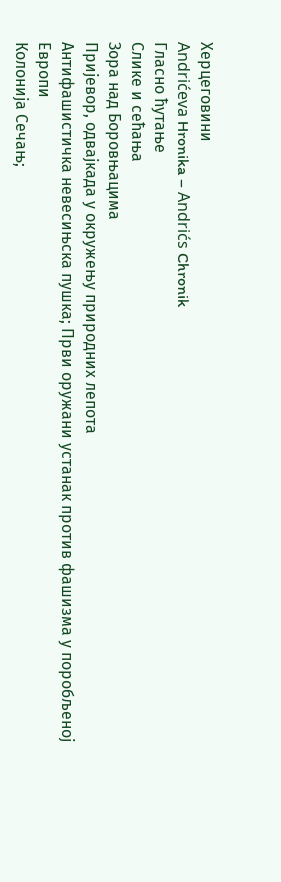Херцеговини
Andrićeva Hronika – Andrićs Chronik
Гласно ћутање
Слике и сећања
Зора над Боровњацима
Пријевор, одвајкада у окружењу природних лепота
Антифашистичка невесињска пушка; Први оружани устанак против фашизма у поробљеној Европи
Колонија Сечањ;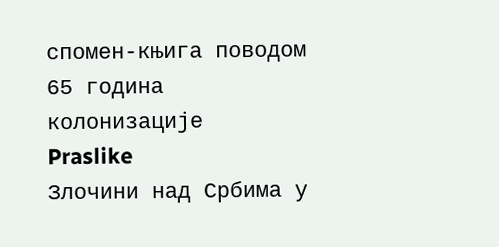спомен-књига поводом 65 година колонизације
Praslike
Злочини над Србима у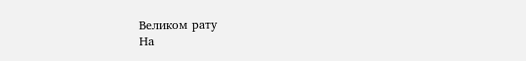Великом рату
На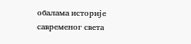обалама историје савременог света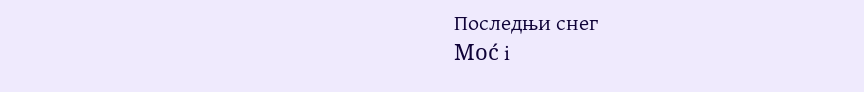Последњи снег
Moć i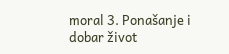moral 3. Ponašanje i dobar život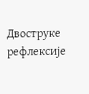Двострукe рефлексиjе